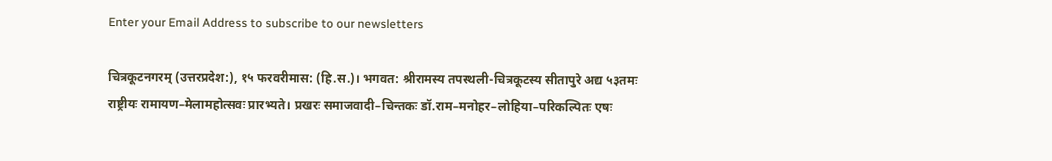Enter your Email Address to subscribe to our newsletters

चित्रकूटनगरम् (उत्तरप्रदेश:), १५ फरवरीमास: (हि.स.)। भगवत: श्रीरामस्य तपस्थली-चित्रकूटस्य सीतापुरे अद्य ५३तमः राष्ट्रीयः रामायण–मेलामहोत्सवः प्रारभ्यते। प्रखरः समाजवादी–चिन्तकः डॉ.राम–मनोहर–लोहिया–परिकल्पितः एषः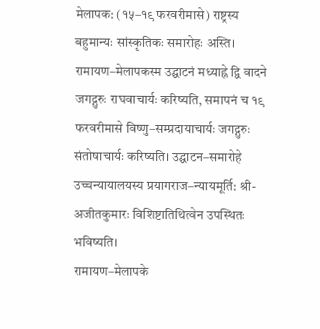मेलापक: (१५–१९ फरवरीमासे) राष्ट्रस्य बहुमान्यः सांस्कृतिकः समारोहः अस्ति।
रामायण–मेलापकस्म उद्घाटनं मध्याह्ने द्वि वादने जगद्गुरुः राघवाचार्यः करिष्यति, समापनं च १९ फरवरीमासे विष्णु–सम्प्रदायाचार्यः जगद्गुरुः संतोषाचार्यः करिष्यति। उद्घाटन–समारोहे उच्चन्यायालयस्य प्रयागराज–न्यायमूर्ति: श्री-अजीतकुमारः विशिष्टातिथित्वेन उपस्थितः भविष्यति।
रामायण–मेलापके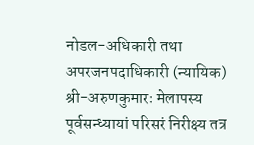नोडल-अधिकारी तथा अपरजनपदाधिकारी (न्यायिक) श्री-अरुणकुमारः मेलापस्य पूर्वसन्ध्यायां परिसरं निरीक्ष्य तत्र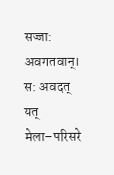सज्जा: अवगतवान्। स: अवदत् यत् मेला–परिसरे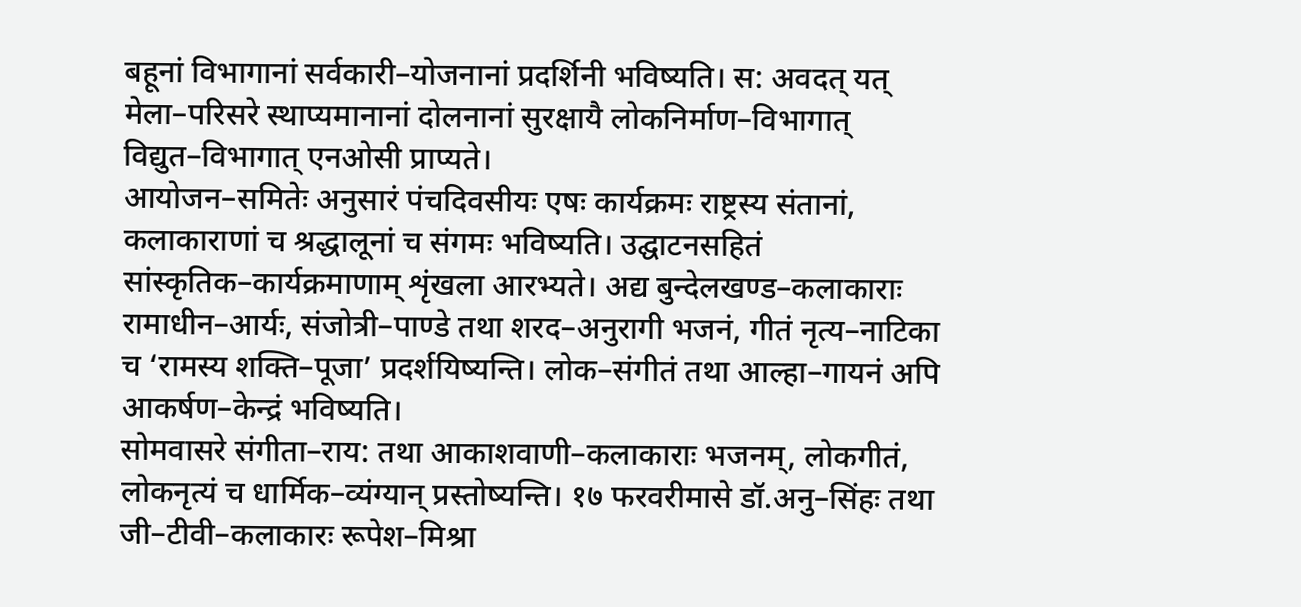बहूनां विभागानां सर्वकारी–योजनानां प्रदर्शिनी भविष्यति। स: अवदत् यत् मेला–परिसरे स्थाप्यमानानां दोलनानां सुरक्षायै लोकनिर्माण–विभागात् विद्युत–विभागात् एनओसी प्राप्यते।
आयोजन–समितेः अनुसारं पंचदिवसीयः एषः कार्यक्रमः राष्ट्रस्य संतानां, कलाकाराणां च श्रद्धालूनां च संगमः भविष्यति। उद्घाटनसहितं सांस्कृतिक–कार्यक्रमाणाम् शृंखला आरभ्यते। अद्य बुन्देलखण्ड–कलाकाराः रामाधीन–आर्यः, संजोत्री–पाण्डे तथा शरद–अनुरागी भजनं, गीतं नृत्य–नाटिका च ‘रामस्य शक्ति–पूजा’ प्रदर्शयिष्यन्ति। लोक–संगीतं तथा आल्हा–गायनं अपि आकर्षण–केन्द्रं भविष्यति।
सोमवासरे संगीता–राय: तथा आकाशवाणी–कलाकाराः भजनम्, लोकगीतं, लोकनृत्यं च धार्मिक–व्यंग्यान् प्रस्तोष्यन्ति। १७ फरवरीमासे डॉ.अनु–सिंहः तथा जी–टीवी–कलाकारः रूपेश–मिश्रा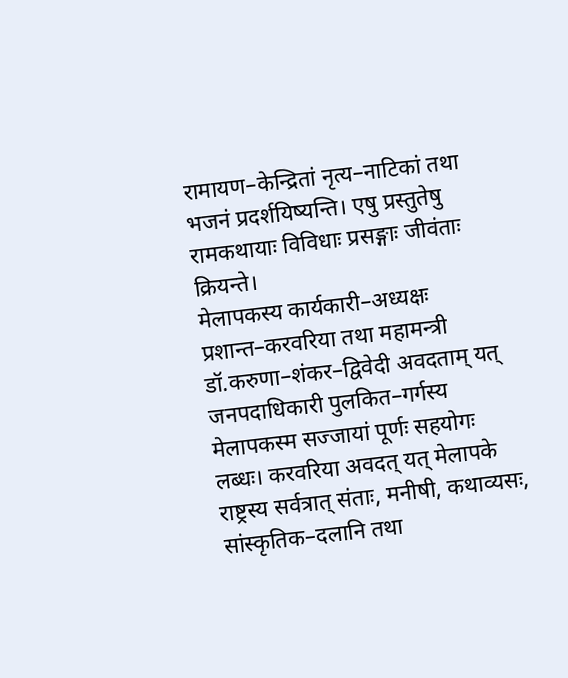रामायण–केन्द्रितां नृत्य–नाटिकां तथा भजनं प्रदर्शयिष्यन्ति। एषु प्रस्तुतेषु रामकथायाः विविधाः प्रसङ्गाः जीवंताः क्रियन्ते।
मेलापकस्य कार्यकारी–अध्यक्षः प्रशान्त–करवरिया तथा महामन्त्री डॉ.करुणा–शंकर–द्विवेदी अवदताम् यत् जनपदाधिकारी पुलकित–गर्गस्य मेलापकस्म सज्जायां पूर्णः सहयोगः लब्धः। करवरिया अवदत् यत् मेलापके राष्ट्रस्य सर्वत्रात् संताः, मनीषी, कथाव्यसः, सांस्कृतिक–दलानि तथा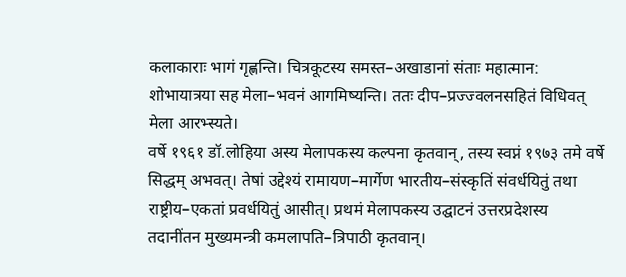कलाकाराः भागं गृह्णन्ति। चित्रकूटस्य समस्त–अखाडानां संताः महात्मान: शोभायात्रया सह मेला–भवनं आगमिष्यन्ति। ततः दीप–प्रज्ज्वलनसहितं विधिवत् मेला आरभ्स्यते।
वर्षे १९६१ डॉ.लोहिया अस्य मेलापकस्य कल्पना कृतवान्, तस्य स्वप्नं १९७३ तमे वर्षे सिद्धम् अभवत्। तेषां उद्देश्यं रामायण–मार्गेण भारतीय–संस्कृतिं संवर्धयितुं तथा राष्ट्रीय–एकतां प्रवर्धयितुं आसीत्। प्रथमं मेलापकस्य उद्घाटनं उत्तरप्रदेशस्य तदानींतन मुख्यमन्त्री कमलापति–त्रिपाठी कृतवान्।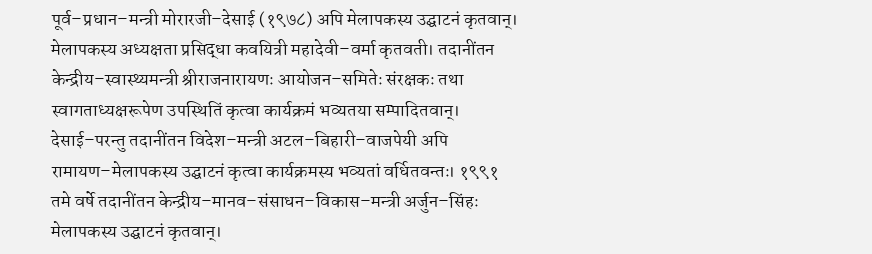पूर्व–प्रधान–मन्त्री मोरारजी–देसाई (१९७८) अपि मेलापकस्य उद्घाटनं कृतवान्। मेलापकस्य अध्यक्षता प्रसिद्धा कवयित्री महादेवी–वर्मा कृतवती। तदानींतन केन्द्रीय–स्वास्थ्यमन्त्री श्रीराजनारायणः आयोजन–समितेः संरक्षकः तथा स्वागताध्यक्षरूपेण उपस्थितिं कृत्वा कार्यक्रमं भव्यतया सम्पादितवान्। देसाई–परन्तु तदानींतन विदेश–मन्त्री अटल–बिहारी–वाजपेयी अपि रामायण–मेलापकस्य उद्घाटनं कृत्वा कार्यक्रमस्य भव्यतां वर्धितवन्तः। १९९१ तमे वर्षे तदानींतन केन्द्रीय–मानव–संसाधन–विकास–मन्त्री अर्जुन–सिंहः मेलापकस्य उद्घाटनं कृतवान्।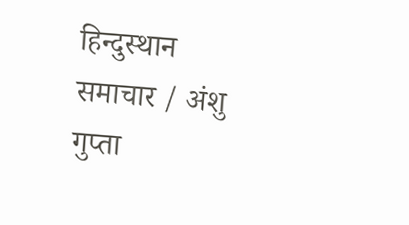हिन्दुस्थान समाचार / अंशु गुप्ता